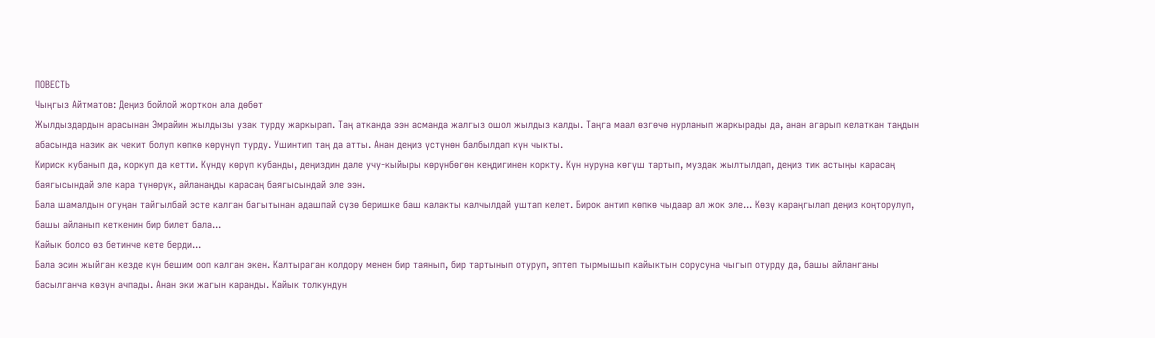ПОВЕСТЬ
Чыңгыз Айтматов: Деңиз бойлой жорткон ала дөбөт
Жылдыздардын арасынан Эмрайин жылдызы узак турду жаркырап. Таң атканда ээн асманда жалгыз ошол жылдыз калды. Таңга маал өзгөчө нурланып жаркырады да, анан агарып келаткан таңдын абасында назик ак чекит болуп көпкө көрүнүп турду. Ушинтип таң да атты. Анан деңиз үстүнөн балбылдап күн чыкты.
Кириск кубанып да, коркуп да кетти. Күндү көрүп кубанды, деңиздин дале учу-кыйыры көрүнбөгөн кеңдигинен коркту. Күн нуруна көгүш тартып, муздак жылтылдап, деңиз тик астыңы карасаң баягысындай эле кара түнөрүк, айланаңды карасаң баягысындай эле ээн.
Бала шамалдын огуңан тайгылбай эсте калган багытынан адашпай сүзө беришке баш калакты калчылдай уштап келет. Бирок антип көпкө чыдаар ал жок эле... Көзү караңгылап деңиз коңторулуп, башы айланып кеткенин бир билет бала...
Кайык болсо өз бетинче кете берди...
Бала эсин жыйган кезде күн бешим ооп калган экен. Калтыраган колдору менен бир таянып, бир тартынып отуруп, эптеп тырмышып кайыктын сорусуна чыгып отурду да, башы айланганы басылганча көзүн ачпады. Анан эки жагын каранды. Кайык толкундун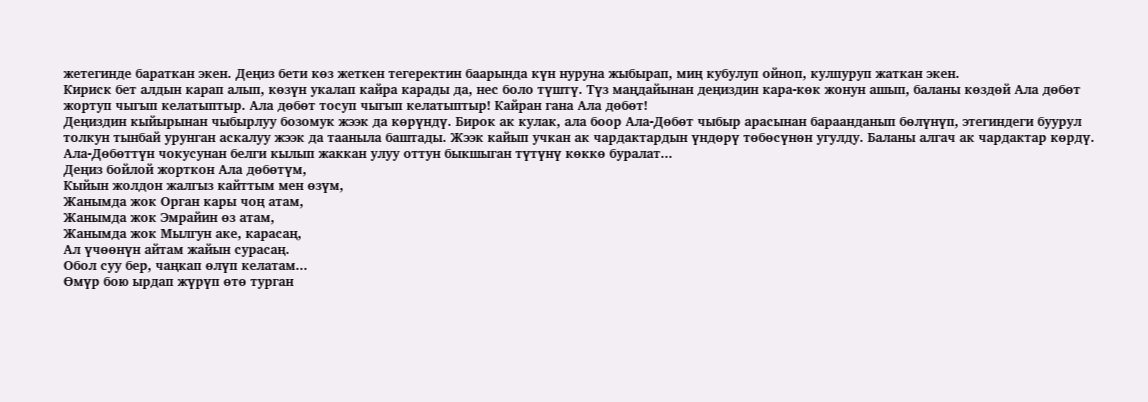жетегинде бараткан экен. Деңиз бети көз жеткен тегеректин баарында күн нуруна жыбырап, миң кубулуп ойноп, кулпуруп жаткан экен.
Кириск бет алдын карап алып, көзүн укалап кайра карады да, нес боло түштү. Түз маңдайынан деңиздин кара-көк жонун ашып, баланы көздөй Ала дөбөт жортуп чыгып келатыптыр. Ала дөбөт тосуп чыгып келатыптыр! Кайран гана Ала дөбөт!
Деңиздин кыйырынан чыбырлуу бозомук жээк да көрүндү. Бирок ак кулак, ала боор Ала-Дөбөт чыбыр арасынан бараанданып бөлүнүп, этегиндеги буурул толкун тынбай урунган аскалуу жээк да тааныла баштады. Жээк кайып учкан ак чардактардын үндөрү төбөсүнөн угулду. Баланы алгач ак чардактар көрдү. Ала-Дөбөттүн чокусунан белги кылып жаккан улуу оттун быкшыган түтүнү көккө буралат...
Деңиз бойлой жорткон Ала дөбөтүм,
Кыйын жолдон жалгыз кайттым мен өзүм,
Жанымда жок Орган кары чоң атам,
Жанымда жок Эмрайин өз атам,
Жанымда жок Мылгун аке, карасаң,
Ал үчөөнүн айтам жайын сурасаң.
Обол суу бер, чаңкап өлүп келатам...
Өмүр бою ырдап жүрүп өтө турган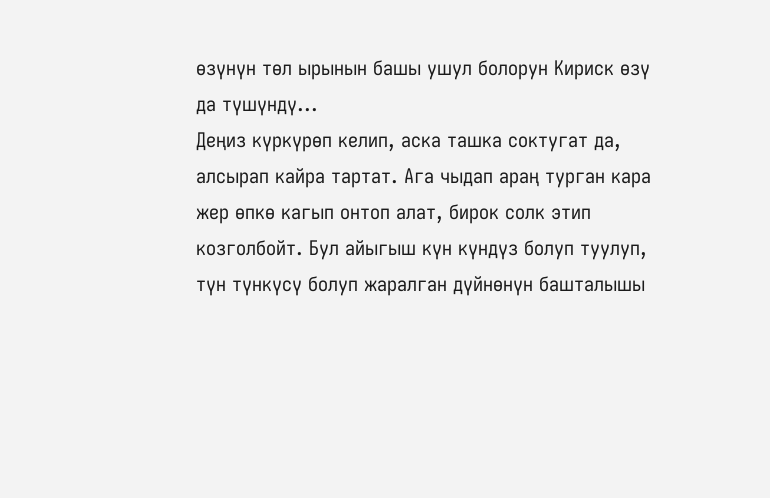өзүнүн төл ырынын башы ушул болорун Кириск өзү да түшүндү...
Деңиз күркүрөп келип, аска ташка соктугат да, алсырап кайра тартат. Ага чыдап араң турган кара жер өпкө кагып онтоп алат, бирок солк этип козголбойт. Бул айыгыш күн күндүз болуп туулуп, түн түнкүсү болуп жаралган дүйнөнүн башталышы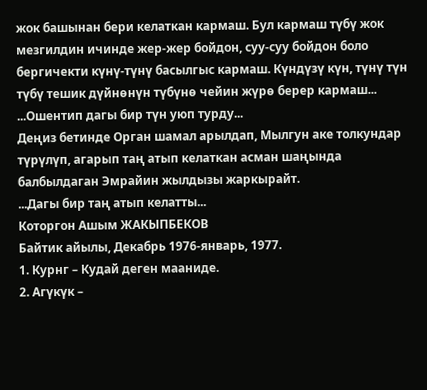жок башынан бери келаткан кармаш. Бул кармаш түбү жок мезгилдин ичинде жер-жер бойдон, суу-суу бойдон боло бергичекти күнү-түнү басылгыс кармаш. Күндүзү күн, түнү түн түбү тешик дүйнөнүн түбүнө чейин жүрө берер кармаш...
...Ошентип дагы бир түн уюп турду...
Деңиз бетинде Орган шамал арылдап, Мылгун аке толкундар түрүлүп, агарып таң атып келаткан асман шаңында балбылдаган Эмрайин жылдызы жаркырайт.
...Дагы бир таң атып келатты...
Которгон Ашым ЖАКЫПБЕКОВ
Байтик айылы, Декабрь 1976-январь, 1977.
1. Курнг – Кудай деген мааниде.
2. Агүкүк –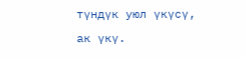түндүк уюл үкүсү, ак үкү.